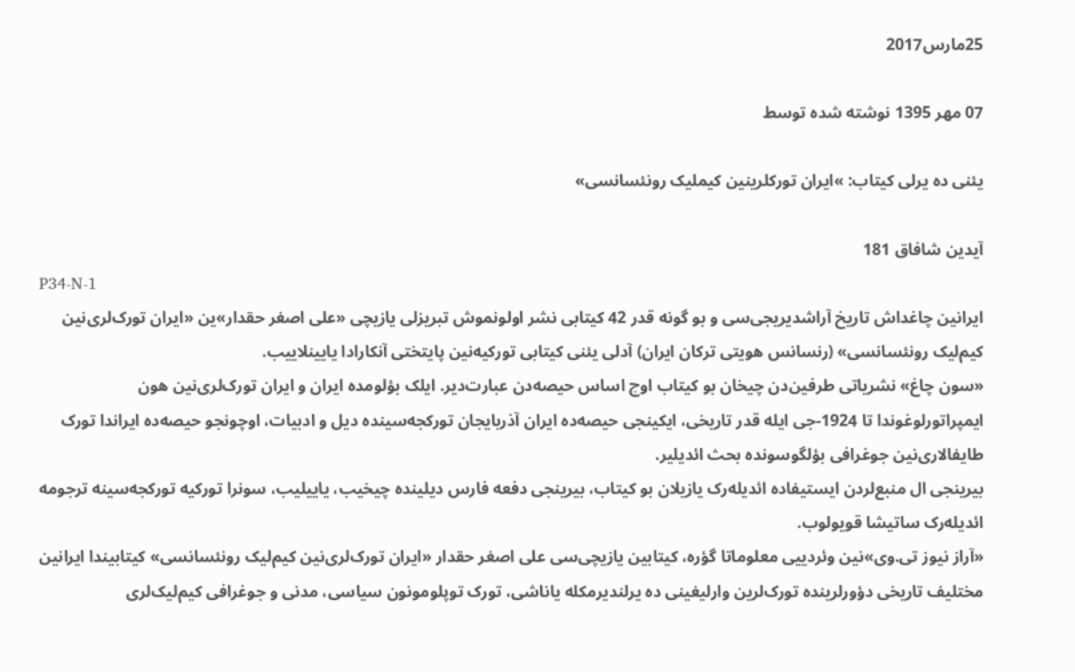25مارس2017

07 مهر 1395 نوشته شده توسط

یئنی ده یرلی کیتاب: »ایران تورکلرینین کیملیک رونئسانسی»

آیدین شافاق 181
P34-N-1
ایرانین چاغداش تاریخ آراشدیریجی‌سی و بو گونه قدر 42 کیتابی نشر اولونموش تبریزلی یازیچی «علی اصغر حقدار»ین «ایران تورک‌لری‌نین کیم‌لیک رونئسانسی» (رنسانس هویتی ترکان ایران) آدلی یئنی کیتابی تورکیه‌نین پایتختی آنکارادا یایینلاییب.
«سون چاغ» نشریاتی طرفین‌دن چیخان بو کیتاب اوچ اساس حیصه‌دن عبارت‌دیر. ایلک بؤلومده ایران و ایران تورک‌لری‌نین هون ایمپراتورلوغوندا تا 1924-جی ایله قدر تاریخی، ایکینجی حیصه‌ده ایران آذربایجان تورکجه‌سینده دیل و ادبیات، اوچونجو حیصه‌ده ایراندا تورک طایفالاری‌نین جوغرافی بؤلگوسونده بحث ائدیلیر.
بیرینجی ال منبع‌لردن ایستیفاده ائدیله‌رک یازیلان بو کیتاب، بیرینجی دفعه فارس دیلینده چیخیب، یاییلیب، سونرا تورکیه تورکجه‌سینه ترجومه ائدیله‌رک ساتیشا قویولوب.
«آراز نیوز تی.وی»نین وئردییی معلوماتا گؤره، کیتابین یازیچی‌سی علی اصغر حقدار «ایران تورک‌لری‌نین کیم‌لیک رونئسانسی» کیتابیندا ایرانین مختلیف تاریخی دؤورلرینده تورک‌لرین وارلیغینی ده یرلندیرمکله یاناشی، تورک توپلومونون سیاسی، مدنی و جوغرافی کیم‌لیک‌لری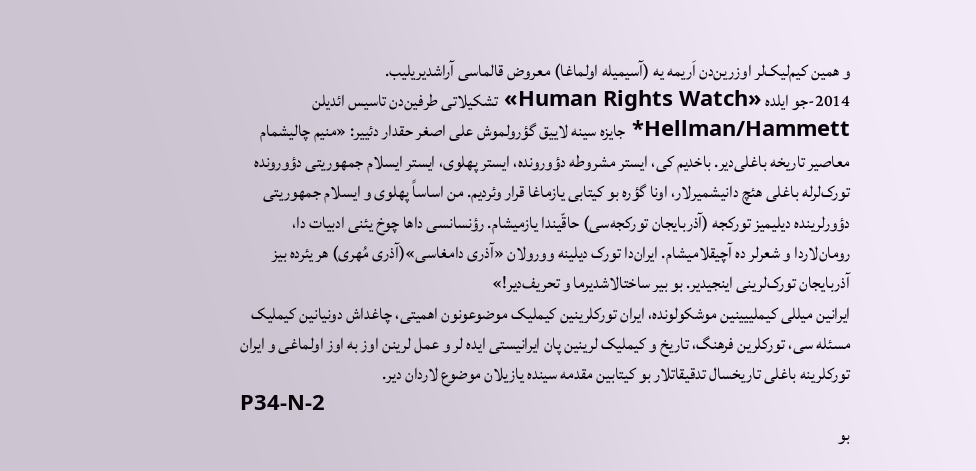و همین کیم‌لیک‌لر اوزرین‌دن اَریمه یه (آسیمیله اولماغا) معروض قالماسی آراشدیریلیب.
2014-جو ایلده «Human Rights Watch» تشکیلاتی طرفین‌دن تاسیس ائدیلن Hellman/Hammett* جایزه سینه لاییق گؤرولموش علی اصغر حقدار دئییر: «منیم چالیشمام معاصیر تاریخه باغلی‌دیر. باخدیم کی، ایستر مشروطه دؤورونده، ایستر پهلوی، ایستر ایسلام جمهوریتی دؤورونده تورک‌لرله باغلی هئچ دانیشمیرلار، اونا گؤره بو کیتابی یازماغا قرار وئردیم. من اساساً پهلوی و ایسلام جمهوریتی دؤورلرینده دیلیمیز تورکجه (آذربایجان تورکجه‌سی) حاقّیندا یازمیشام. رؤنسانسی داها چوخ یئنی ادبیات دا، رومان‌لاردا و شعرلر ده آچیقلامیشام. ایران‌دا تورک دیلینه وورولان «آذری دامغاسی»(آذری مُهری) هر یئرده بیز آذربایجان تورک‌لرینی اینجیدیر. بو بیر ساختالاشدیرما و تحریف‌دیر!»
ایرانین میللی کیملییینین موشکولونده، ایران تورکلرینین کیملیک موضوعونون اهمیتی، چاغداش دونیانین کیملیک مسئله سی، تورکلرین فرهنگ، تاریخ و کیملیک لرینین پان ایرانیستی ایده لر و عمل لرینن اوز به اوز اولماغی و ایران تورکلرینه باغلی تاریخسال تدقیقاتلار بو کیتابین مقدمه سینده یازیلان موضوع لاردان دیر.
P34-N-2
بو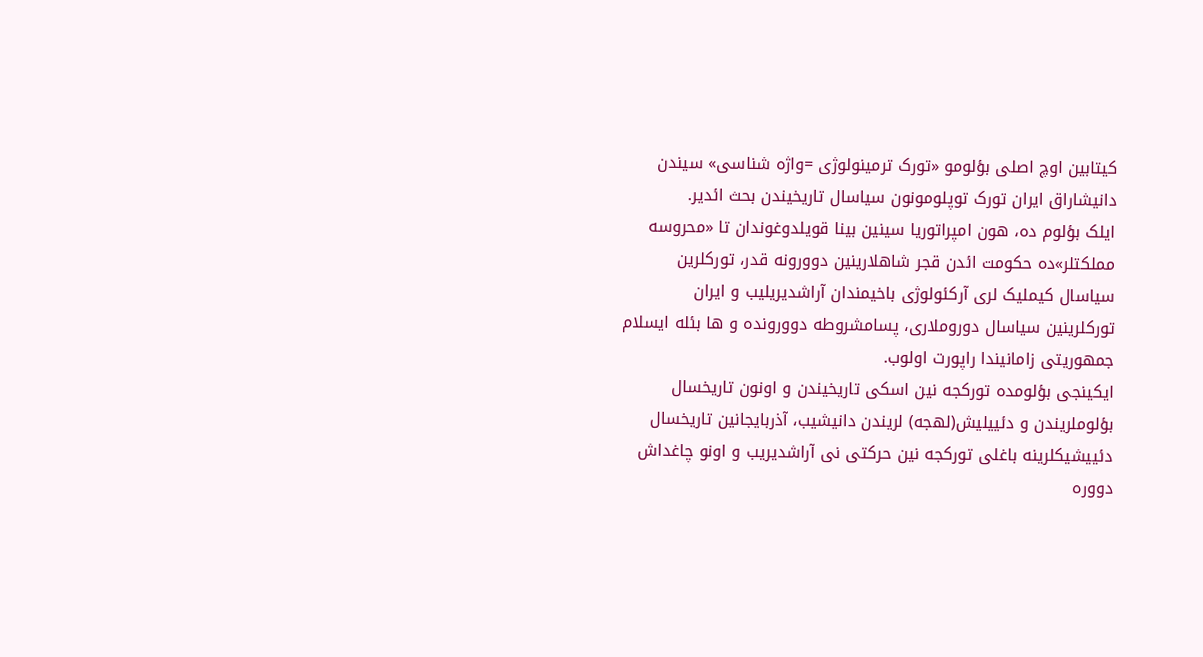کیتابین اوچ اصلی بؤلومو «تورک ترمینولوژی =واژه شناسی» سیندن دانیشاراق ایران تورک توپلومونون سیاسال تاریخیندن بحث ائدیر.
ایلک بؤلوم ده، هون امپراتوریا سینین بینا قویلدوغوندان تا «محروسه مملکتلر»ده حکومت ائدن قجر شاهلارینین دوورونه قدر، تورکلرین سیاسال کیملیک لری آرکئولوژی باخیمندان آراشدیریلیب و ایران تورکلرینین سیاسال دوروملاری، پسامشروطه دوورونده و ها بئله ایسلام جمهوریتی زامانیندا راپورت اولوب.
ایکینجی بؤلومده تورکجه نین اسکی تاریخیندن و اونون تاریخسال بؤلوملریندن و دئییلیش(لهجه) لریندن دانیشیب، آذربایجانین تاریخسال دئییشیکلرینه باغلی تورکجه نین حرکتی نی آراشدیریب و اونو چاغداش دووره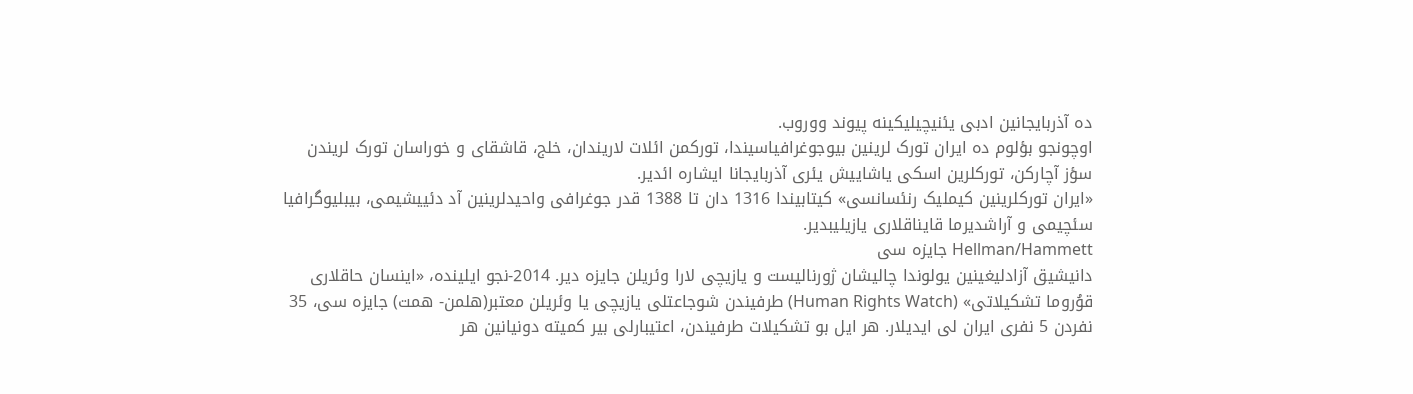ده آذربایجانین ادبی یئنیچیلیکینه پیوند ووروب.
اوچونجو بؤلوم ده ایران تورک لرینین بیوجوغرافیاسیندا، تورکمن ائلات لاریندان، خلج، قاشقای و خوراسان تورک لریندن سؤز آچارکن، تورکلرین اسکی یاشاییش یئری آذربایجانا ایشاره ائدیر.
«ایران تورکلرینین کیملیک رنئسانسی» کیتابیندا 1316 دان تا 1388 قدر جوغرافی واحیدلرینین آد دئییشیمی، بیبلیوگرافیا سئچیمی و آراشدیرما قایناقلاری یازیلیبدیر.
Hellman/Hammett جایزه سی
دانیشیق آزادلیغینین یولوندا چالیشان ژورنالیست و یازیچی لارا وئریلن جایزه دیر. 2014-نجو ایلینده، «اینسان حاقلاری قوُروما تشکیلاتی» (Human Rights Watch) طرفیندن شوجاعتلی یازیچی یا وئریلن معتبر(هلمن- همت) جایزه سی، 35 نفردن 5 نفری ایران لی ایدیلار. هر ایل بو تشکیلات طرفیندن، اعتیبارلی بیر کمیته دونیانین هر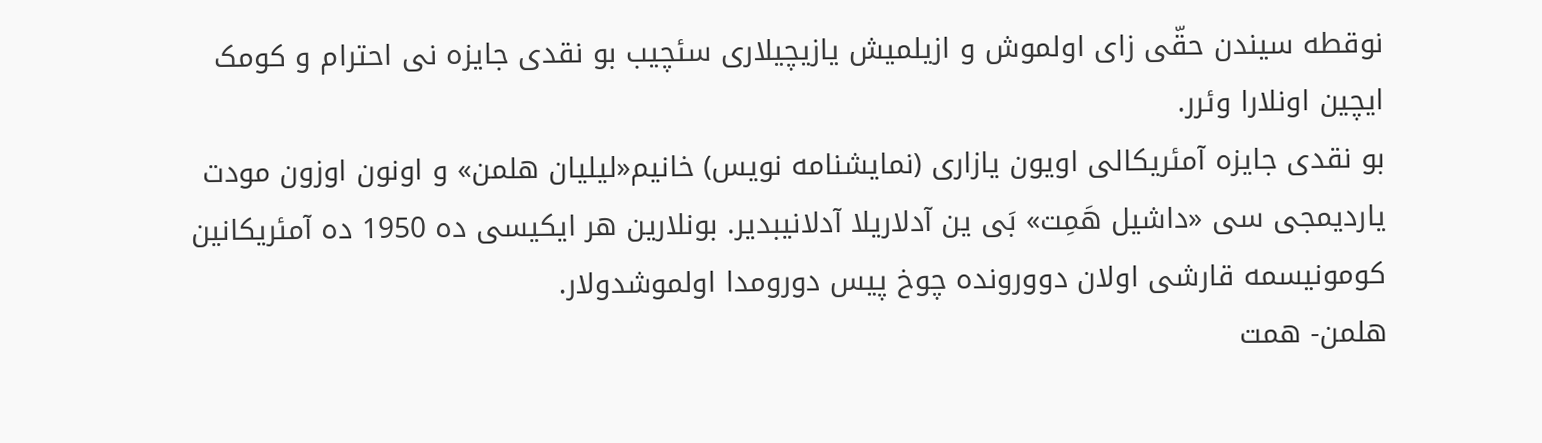نوقطه سیندن حقّی زای اولموش و ازیلمیش یازیچیلاری سئچیب بو نقدی جایزه نی احترام و کومک ایچین اونلارا وئرر.
بو نقدی جایزه آمئریکالی اویون یازاری (نمایشنامه نویس) خانیم«لیلیان هلمن» و اونون اوزون مودت یاردیمجی سی «داشیل هَمِت» بَی ین آدلاریلا آدلانیبدیر. بونلارین هر ایکیسی ده 1950 ده آمئریکانین کومونیسمه قارشی اولان دوورونده چوخ پیس دورومدا اولموشدولار.
هلمن- همت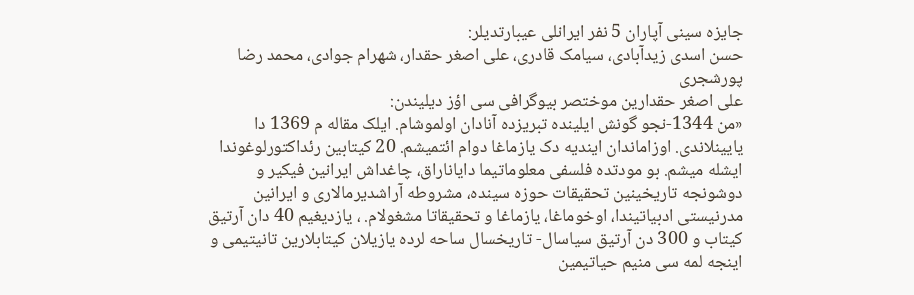جایزه سینی آپاران 5 نفر ایرانلی عیبارتدیلر:
حسن اسدی زیدآبادی، سیامک قادری، علی اصغر حقدار، شهرام جوادی، محمد رضا پورشجری
علی اصغر حقدارین موختصر بیوگرافی سی اؤز دیلیندن:
«من 1344-نجو گونش ایلینده تبریزده آنادان اولموشام. ایلک مقاله م 1369 دا یایینلاندی. اوزاماندان ایندیه دک یازماغا دوام ائتمیشم. 20 کیتابین رئداکتورلوغوندا ایشله میشم. بو مودتده فلسفی معلوماتیما دایاناراق، چاغداش ایرانین فیکیر و دوشونجه تاریخینین تحقیقات حوزه سینده، مشروطه آراشدیرمالاری و ایرانین مدرنیستی ادبیاتیندا، اوخوماغا، یازماغا و تحقیقاتا مشغولام. ، یازدیغیم 40 دان آرتیق کیتاب و 300 دن آرتیق سیاسال- تاریخسال ساحه لرده یازیلان کیتابلارین تانیتیمی و اینجه لمه سی منیم حیاتیمین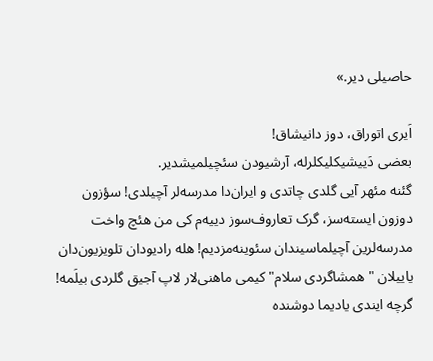حاصیلی دیر.»

اَیری اتوراق، دوز دانیشاق!
بعضی دَییشیکلیکلرله، آرشیودن سئچیلمیشدیر.
گئنه مئهر آیی گلدی چاتدی و ایران‌دا مدرسه‌لر آچیلدی! سؤزون دوزون ایسته‌سز، گرک تعاروف‌سوز دییه‌م کی من هئچ واخت مدرسه‌‌لرین آچیلماسیندان سئوینه‌مزدیم! هله رادیودان تلویزیون‌دان یاییلان "همشاگردی سلام" کیمی ماهنی‌‌لار لاپ آجیق گلردی بیلَمه! گرچه ایندی یادیما دوشنده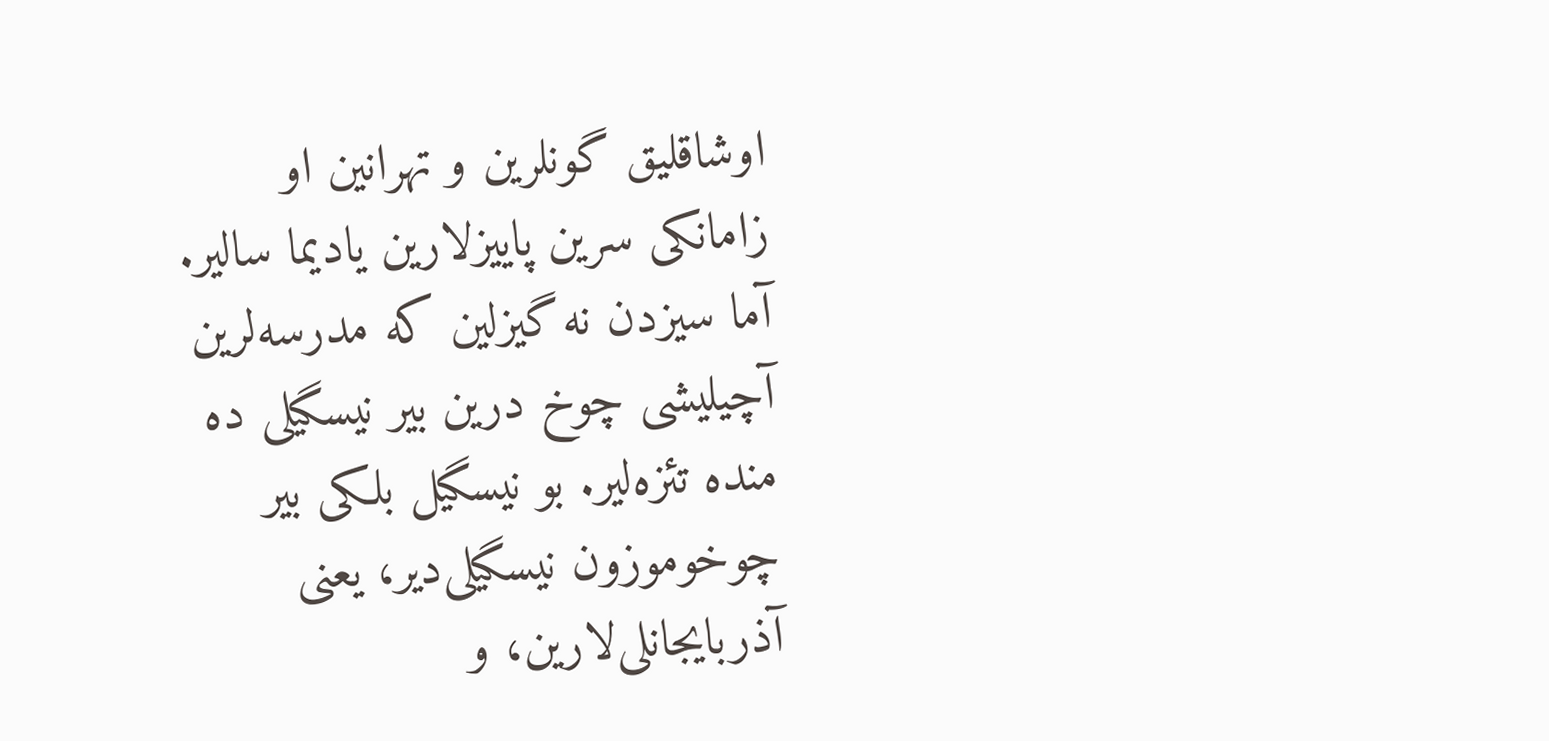اوشاقلیق گونلرین و تهرانین او زامانکی سرین پاییزلارین یادیما سالیر. آما سیزدن نه گیزلین که مدرسه‌لرین آچیلیشی چوخ درین بیر نیسگیلی ده منده تئزه‌لیر. بو نیسگیل بلکی بیر چوخوموزون نیسگیلی‌دیر، یعنی آذربایجانلی‌لارین، و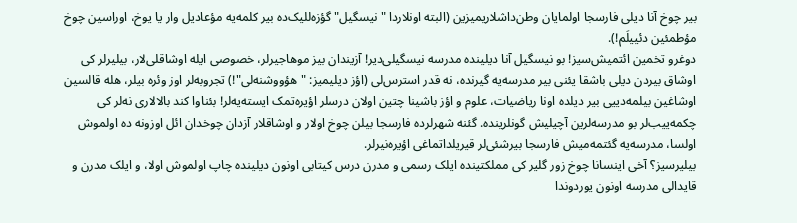بیر چوخ آنا دیلی فارسجا اولمایان وطن‌داشلاریمیزین (البته اونلاردا "نیسگیل" گؤزه‌للیک‌ده بیر کلمه‌یه مؤعادیل وار یا یوخ، اوراسین چوخ مؤطمئین دئییلَم!).
دوغرو تخمین ائتمیش‌سیز! بو نیسگیل آنا دیلینده مدرسه نیسگیلی‌دیر! آزیندان بیز موهاجیرلر، خصوصی ایله اوشاقلی‌لار، بیلیرلر کی اوشاق بیردن دیلی باشقا یئنی بیر مدرسه‌یه گیرنده، نه قدر استرس‌لی (اؤز دیلیمیز: "هؤووشنه‌لی"!) تجروبه‌لر اوز وئره بیلر، هله قالسین اوشاغین بیلمه‌دییی بیر دیلده اونا ریاضیات، علوم و اؤز باشینا چتین اولان درسلر اؤیره‌تمک ایسته‌یه‌لر! بئناوا کند بالالاری نه‌لر کی چکمه‌ییب‌لر بو مدرسه‌لرین آچیلیش گونلرینده. گئنه شهرلرده فارسجا بیلن چوخ اولار و اوشاقلار آزدان چوخدان ائل اوزونه ده اولموش اولسا، مدرسه‌یه گئتمه‌میش‌ فارسجا بیرشئی‌لر قیریلداتماغی اؤیره‌نیرلر.
بیلیرسیز؟ آخی اینسانا چوخ زور گلیر کی مملکتینده ایلک رسمی و مدرن درس کیتابی اونون دیلینده چاپ اولموش اولا، و ایلک مدرن و قایدالی مدرسه اونون یوردوندا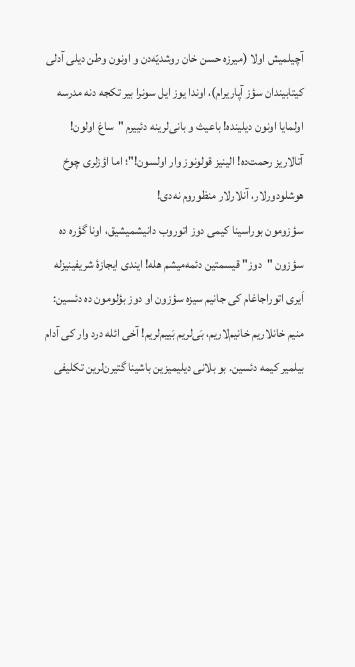آچیلمیش اولا (میرزه حسن خان روشدیّه‌دن و اونون وطن‌ دیلی آدلی کیتابیندان سؤز آپاریرام)، اوندا یوز ایل سونرا بیر تکجه دنه مدرسه اولمایا اونون دیلینده! باعیث و بانی‌لرینه دئییرم "ساغ اولون! آتالاریز رحمت‌ده! الینیز قولونوز وار اولسون!"؛ اما اؤزلری چوخ هوشلودورلار، آنلارلار منظوروم نه‌دی!
سؤزومون بوراسینا کیمی دوز اتوروب دانیشمیشیق، اونا گؤره ده سؤزون "دوز" قیسمتین دئمه‌میشم هله! ایندی ایجازۀ شریفینیزله اَیری اتوراجاغام کی جانیم سیزه سؤزون او دوز بؤلومون ده دئسین:
منیم خانلاریم خانیم‌لاریم، بَی‌لریم بَییم‌لریم! آخی ائله درد وار کی آدام بیلمیر کیمه دئسین. بو بلانی دیلیمیزین باشینا گتیرن‌لرین تکلیفی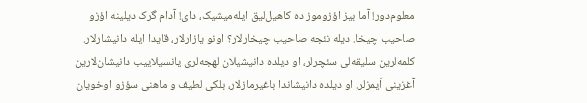معلوم‌دور! آما بیز اؤزوموز ده کاهیل‌لیق ایله‌میشیک، دای! آدام گرک دیلینه اؤزو صاحیب چیخا. دیله نئجه صاحیب چیخارلار؟ اونو یازارلار، قایدا ایله دانیشارلار. کلمه‌لرین سلیقه‌لی سئچرلر، او دیلده دانیشیلان لهجه‌لری یانسیلاییب دانیشان‌لارین آغزینی اَیمزلر. او دیلده دانیشاندا باغیرمازلار، بلکی لطیف و ماهنی سؤزو اوخویان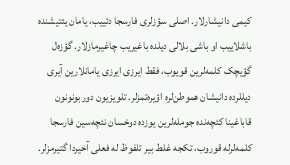کیمی دانیشارلار. اصلی سؤزلری فارسجا دئییب، یامان یئتیشنده باشلاییب او باشی بلالی دیلده باغیریب چاغیرمازلار. گؤزه‌ل گؤیچک کلمه‌لرین قویوب، فقط ایرزی ایرزی یامانلارین آیری دیللرده دانیشان هموطن‌لره اؤیره‌تمزلر. تلویزیون دوربونونون قاباغینا کئچه‌نده جومله‌لرین یوزده دوخسان نئچه‌سین فارسجا کلمه‌لرله قوروب، تکجه غلط بیر تلفوظ له فعلی آخیردا گتیرمزلر.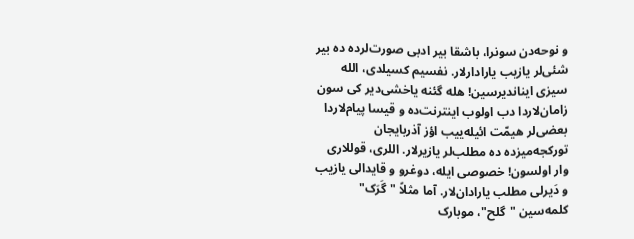و نوحه‌دن سونرا، باشقا بیر ادبی صورت‌لرده ده بیر شئی‌لر یازیب یارادارلار. نفسیم کسیلدی، الله سیزی ایناندیرسین! هله گئنه یاخشی‌دیر کی سون زامان‌لاردا دب اولوب اینترنت‌ده و قیسا پیام‌لاردا بعضی‌لر هیمّت ائیله‌ییب اؤز آذربایجان تورکجه‌میزده ده مطلب‌لر یازیرلار. اللری، قوللاری وار اولسون! خصوصی ایله، دوغرو و قایدالی یازیب و دَیرلی مطلب‌ یارادان‌لار. آما مثلاً "گَرَک" کلمه‌سین "گلح"، موبارک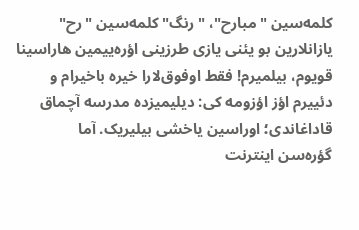کلمه‌سین "مبارح"، "رنگ" کلمه‌سین "رح" یازانلارین بو یئنی یازی طرزینی اؤره‌ییمین هاراسینا قویوم، بیلمیرم! فقط اوفوق‌لارا خیره باخیرام و دئییرم اؤز اؤزومه کی: دیلیمیزده مدرسه آچماق قاداغاندی؛ اوراسین یاخشی بیلیریک. آما گؤره‌سن ‌اینترنت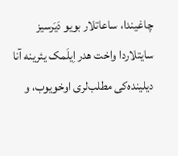چاغیندا، ساعاتلار بویو دَیَرسیز سایتلاردا واخت هدر اِیلَمک یئرینه آنا دیلینده‌کی مطلب‌لری اوخویوب، و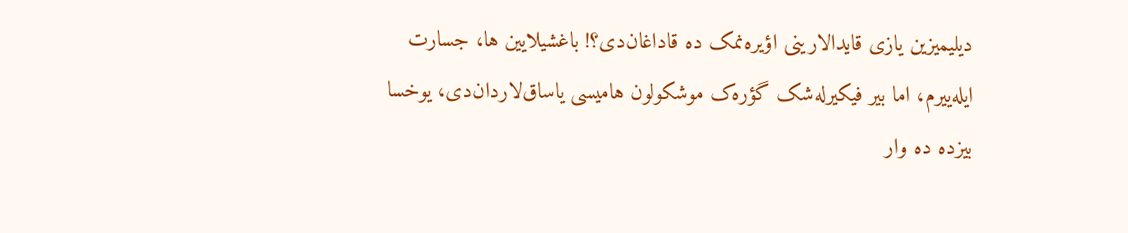دیلیمیزین یازی قایدالارینی اؤیره‌نمک ده قاداغان‌دی؟! باغشیلایین ‌ها، جسارت ایله‌ییرم، اما بیر فیکیرله‌شک گؤره‌ک موشکولون هامیسی یاساق‌لاردان‌دی، یوخسا بیزده ده وار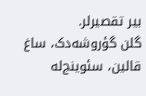بیر تقصیرلر.
گلن گؤروشه‌‌‌دک، ساغ قالین، سئوینج‌له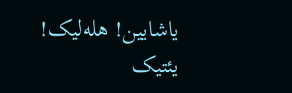یاشایین! هله‌لیک!
یئتیک